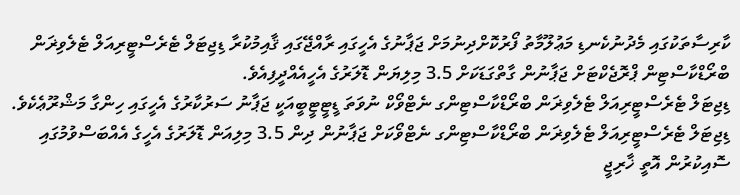ކާރިސާތަކުގައި މެދުނުކެނޑި މަޢުލޫމާތު ފޯރުކޮށްދިނުމަށް ޖަޕާނުގެ އެހީގައި ރާއްޖޭގައި ޤާއިމުކުރާ ޑިޖިޓަލް ޓެރެސްޓީރިއަލް ޓެލެވިޜަން ބްރޯޑްކާސްޓިން ޕްރޮޖެކްޓަށް ޖަޕާނުން ގާތްގަޑަކަށް 3.5 މިލިޔަން ޑޮލަރުގެ އެހީއެއްދީފިއެވެ.
ޑިޖިޓަލް ޓެރެސްޓީރިއަލް ޓެލެވިޜަން ބްރޯޑްކާސްޓިންގ ނެޓްވޯކް ނުވަތަ ޑީޓީޓީބީއަކީ ޖަޕާނު ސަރުކާރުގެ އެހީގައި ހިންގާ މަޝްރޫޢެކެވެ.
ޑިޖިޓަލް ޓެރެސްޓީރިއަލް ޓެލެވިޜަން ބްރޯޑްކާސްޓިންގ ނެޓްވޯކަށް ޖަޕާނުން ދިން 3.5 މިލިއަން ޑޮލަރުގެ އެހީގެ އެއްބަސްވުމުގައި ސޮއިކުރުން އޮތީ ޚާރިޖީ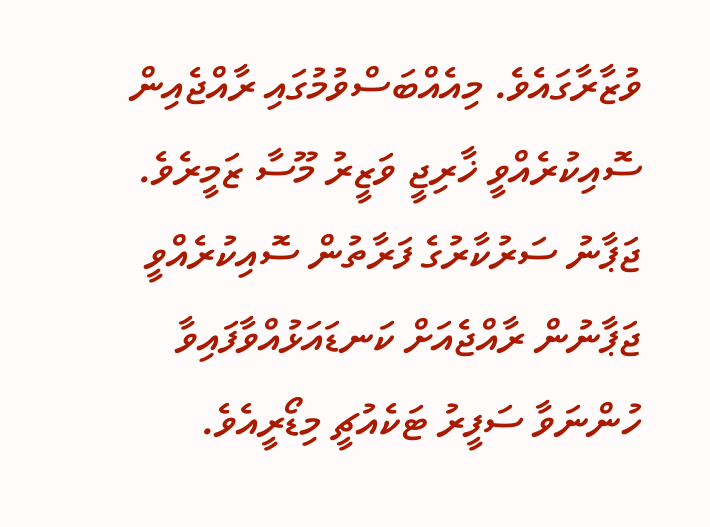ވުޒާރާގައެވެ. މިއެއްބަސްވުމުގައި ރާއްޖެއިން ސޮއިކުރެއްވީ ޚާރިޖީ ވަޒީރު މޫސާ ޒަމީރެވެ. ޖަޕާނު ސަރުކާރުގެ ފަރާތުން ސޮއިކުރެއްވީ ޖަޕާނުން ރާއްޖެއަށް ކަނޑައަޅުއްވާފައިވާ ހުންނަވާ ސަފީރު ޓަކެއުޗީ މިޑޯރީއެވެ.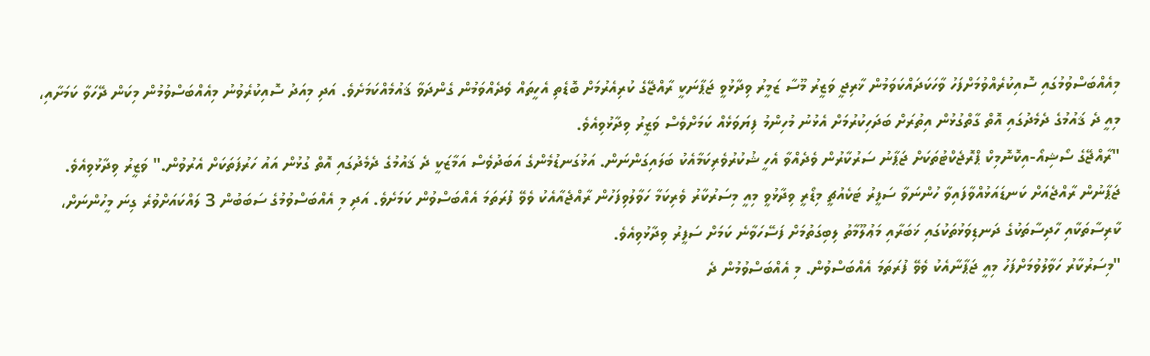މިއެއްބަސްވުމުގައި ސޮއިކުރެއްވުމަށްފަހު ވާހަކަދައްކަވަމުން ޚާރިޖީ ވަޒީރު މޫސާ ޒަމީރު ވިދާޅުވީ ޖަޕާނަކީ ރާއްޖޭގެ ކުރިއެރުމަށް ބޮޑެތި އެހީތައް ވެދެއްވަމުން ގެންދަވާ ޤައުމެއްކަމަށެވެ. އަދި މިއަދު ސޮއިކުރެވުނު މިއެއްބަސްވުމުން މިކަން ދޭހަވާ ކަމަށާއި، މިއީ ދެ ޤައުމުގެ ދެމެދުގައި އޮތް ގާތްގުޅުން އިތުރަށް ބަދަހިކުރުމަށް އެޅުނު މުހިންމު ފިޔަވަޅެއް ކަމަށްވެސް ވަޒީރު ވިދާޅުވިއެވެ.
"ރާއްޖޭގެ ސޯޝިއޯ-އިކޮނޮމިކް ޕްރޮޖެކްޓުތަކަށް ޖަޕާނު ސަރުކާރުން ވެދެއްވާ އެހީ ޝުކުރުވެރިކަމާއެކު ބަލައިގަންނަން. އަޅުގަނޑުމެންގެ އަބަދުވެސް އަމާޒަކީ ދެ ޤައުމުގެ ދެމެދުގައި އޮތް ގުޅުން އައު ހަރުފަތަކަށް އެރުވުން." ވަޒީރު ވިދާޅުވިއެވެ.
ޖަޕާނުން ރާއްޖެއަށް ކަނޑައަޅުއްވާފައިވާ ހުންނަވާ ސަފީރު ޓަކެއުޗީ މިޑޯރީ ވިދާޅުވީ މިއީ މިސަރުކާރު ވެރިކަމާ ހަވާލުވިފަހުން ރާއްޖެއާއެކު ވެވޭ ފުރަތަމަ އެއްބަސްވުން ކަމަށެވެ. އަދި މި އެއްބަސްވުމުގެ ސަބަބުން 3 ލައްކައަށްވުރެ ގިނަ މީހުންނަށް، ކާރިސާތަކާއި ހާދިސާތަކުގެ ދަނޑިވަޅުތަކުގައި ޚަބަރާއި މަޢުލޫމާތު ލިބިގަތުމަށް ފަސޭހަވާނެ ކަމަށް ސަފީރު ވިދާޅުވިއެވެ.
"މިސަރުކާރު ހަވާލުވުމަށްފަހު މިއީ ޖަޕާނާއެކު ވެވޭ ފުރަތަމަ އެއްބަސްވުން. މި އެއްބަސްވުމުން ދެ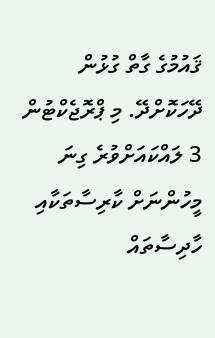ޤައުމުގެ ގާތް ގުޅުން ދޭހަކޮށްދޭ. މި ޕްރޮޖެކްޓުން 3 ލައްކައަށްވުރެ ގިނަ މީހުންނަށް ކާރިސާތަކާއި ހާދިސާތައް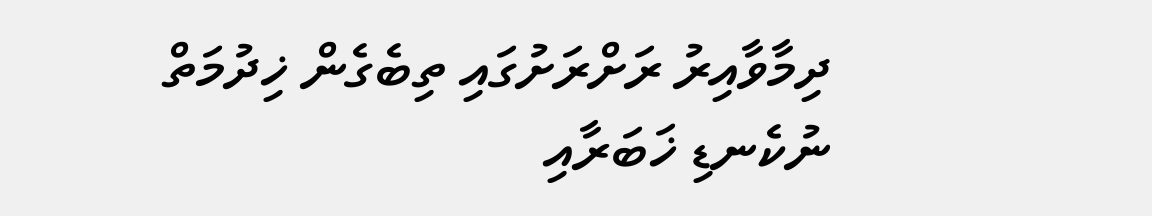ދިމާވާއިރު ރަށްރަށުގައި ތިބެގެން ޚިދުމަތް ނުކެނޑި ޚަބަރާއި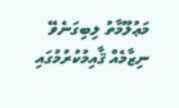މަޢުލޫމާތު ލިބިގަނެވޭ ނިޒާމެއް ޤާއިމުކުރުމުގައި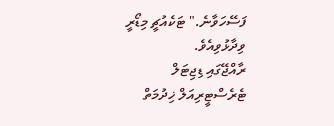ފަސޭހަވާނެ." ޓަކެއުޗީ މިޑޯރީ ވިދާޅުވިއެވެ.
ރާއްޖޭގައި ޑިޖިޓަލް ޓެރެސްޓީރިއަލް ޚިދުމަތް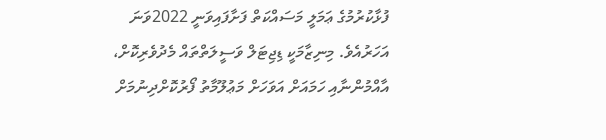ފުޅާކުރުމުގެ ޢަމަލީ މަސައްކަތް ފަށާފައިވަނީ 2022ވަނަ އަހަރުއެވެ. މިނިޒާމަކީ ޑިޖިޓަލް ވަސީލަތްތައް މެދުވެރިކޮށް، އާއްމުންނާއި ހަމައަށް އަވަހަށް މަޢުލޫމާތު ފޯރުކޮށްދިނުމަށް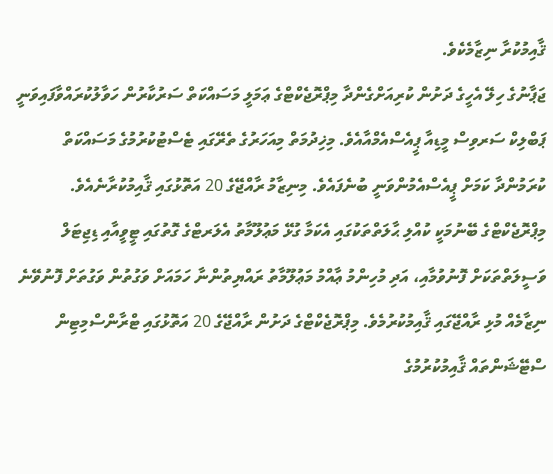ޤާއިމުކުރާ ނިޒާމެކެވެ.
ޖަޕާނުގެ ހިލޭ އެހީގެ ދަށުން ކުރިއަށްގެންދާ މިޕްރޮޖެކްޓްގެ ޢަމަލީ މަސައްކަތް ސަރުކާރުން ހަވާލުކުރައްވާފައިވަނީ ޕަބްލިކް ސަރވިސް މީޑިއާ ޕީއެސްއެމްއާއެވެ. މިޚިދުމަތް މިއަހަރުގެ ތެރޭގައި ޓެސްޓުކުރުމުގެ މަސައްކަތް ކުރަމުންދާ ކަމަށް ޕީއެސްއެމުންވަނީ ބުނެފައެވެ. މިނިޒާމު ރާއްޖޭގެ 20 އަތޮޅުގައި ޤާއިމުކުރާނެއެވެ.
މިޕްރޮޖެކްޓްގެ ބޭނުމަކީ ކުއްލި ޙާލަތްތަކުގައި އެކަމާ ގުޅޭ މަޢުލޫމާތު އެލަރޓްގެ ގޮތުގައި ޓީވީއާއި ޑިޖިޓަލް ވަސީލަތްތަކަށް ފޮނުވުމާއި، އަދި މުހިންމު ޢާއްމު މަޢުލޫމާތު ރައްޔިތުންނާ ހަމައަށް ވަގުތުން ވަގުތަށް ފޮނުވޭނެ ނިޒާމެއް މުޅި ރާއްޖޭގައި ޤާއިމުކުރުމެވެ. މިޕްރޮޖެކްޓްގެ ދަށުން ރާއްޖޭގެ 20 އަތޮޅުގައި ޓްރާންސްމިޓިން ސްޓޭޝަންތައް ޤާއިމުކުރުމުގެ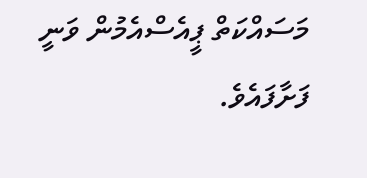މަސައްކަތް ޕީއެސްއެމުން ވަނީ ފަށާފައެވެ.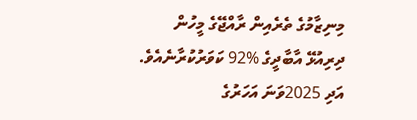މިނިޒާމުގެ ތެރެއިން ރާއްޖޭގެ މީހުން ދިރިއުޅޭ އާބާދީގެ %92 ކަވަރުކުރާނެއެވެ. އަދި 2025ވަނަ އަހަރުގެ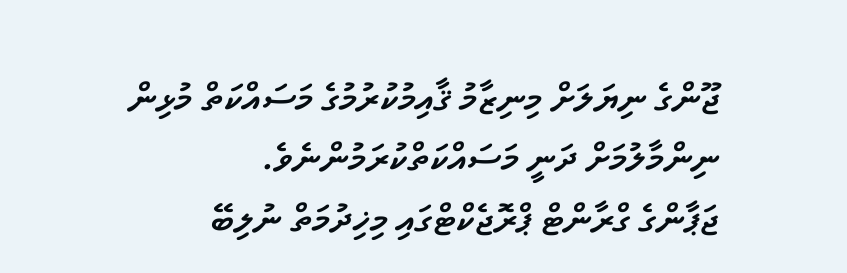ޖޫންގެ ނިޔަލަށް މިނިޒާމު ޤާއިމުކުރުމުގެ މަސައްކަތް މުޅިން ނިންމާލުމަށް ދަނީ މަސައްކަތްކުރަމުންނެވެ.
ޖަޕާންގެ ގްރާންޓް ޕްރޮޖެކްޓްގައި މިޚިދުމަތް ނުލިބޭ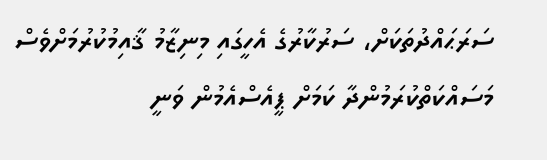ސަރަޙައްދުތަކަށް، ސަރުކާރުގެ އެހީގައި މިނިޒާމު ޤާއިމުކުރުމަށްވެސް މަސައްކަތްކުރަމުންދާ ކަމަށް ޕީއެސްއެމުން ވަނީ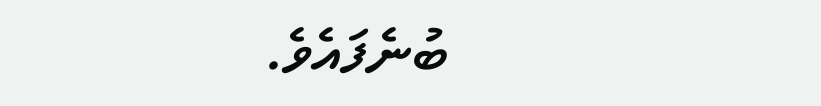ބުނެފައެވެ.